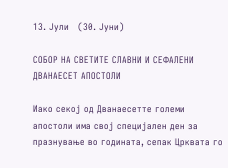13. Јули   (30. Јуни)

СОБОР НА СВЕТИТЕ СЛАВНИ И СЕФАЛЕНИ ДВАНАЕСЕТ АПОСТОЛИ

Иако секој од Дванаесетте големи апостоли има свој специјален ден за празнување во годината, сепак Црквата го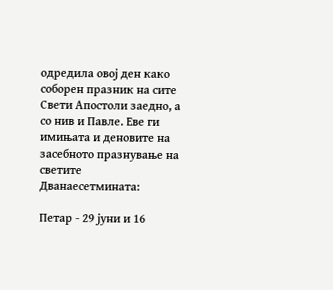одредила овој ден како соборен празник на сите Свети Апостоли заедно, а со нив и Павле. Еве ги имињата и деновите на засебното празнување на светите Дванаесетмината:

Петар - 29 јуни и 16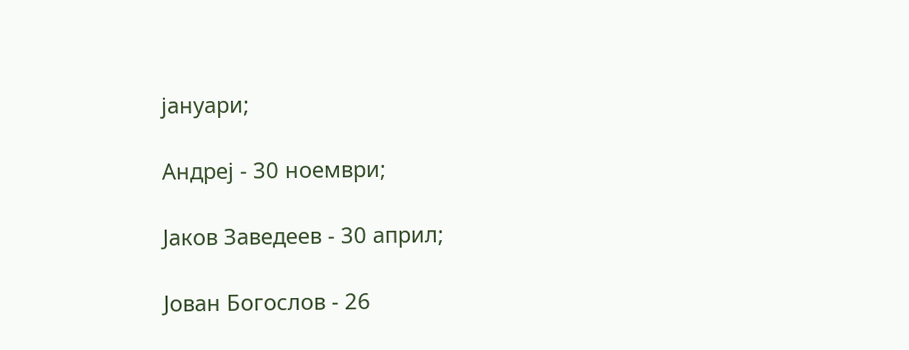јануари;

Андреј - 30 ноември;

Јаков Заведеев - 30 април;

Јован Богослов - 26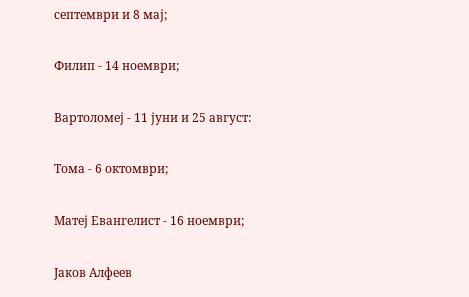септември и 8 мај;

Филип - 14 ноември;

Вартоломеј - 11 јуни и 25 август:

Тома - 6 октомври;

Матеј Евангелист - 16 ноември;

Јаков Алфеев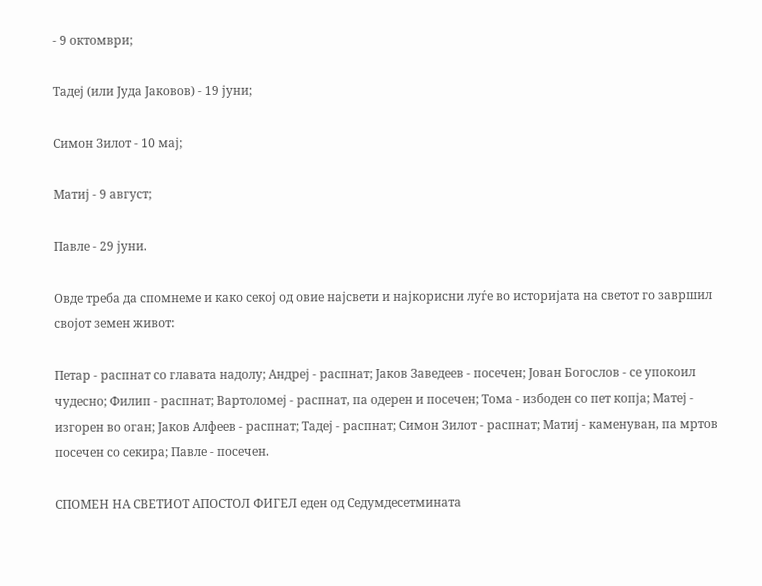- 9 октомври;

Тадеј (или Јуда Јаковов) - 19 јуни;

Симон Зилот - 10 мај;

Матиј - 9 август;

Павле - 29 јуни.

Овде треба да спомнеме и како секој од овие најсвети и најкорисни луѓе во историјата на светот го завршил својот земен живот:

Петар - распнат со главата надолу; Андреј - распнат; Јаков Заведеев - посечен; Јован Богослов - се упокоил чудесно; Филип - распнат; Вартоломеј - распнат, па одерен и посечен; Тома - избоден со пет копја; Матеј - изгорен во оган; Јаков Алфеев - распнат; Тадеј - распнат; Симон Зилот - распнат; Матиј - каменуван, па мртов посечен со секира; Павле - посечен.

СПОМЕН НА СВЕТИОТ АПОСТОЛ ФИГЕЛ еден од Седумдесетмината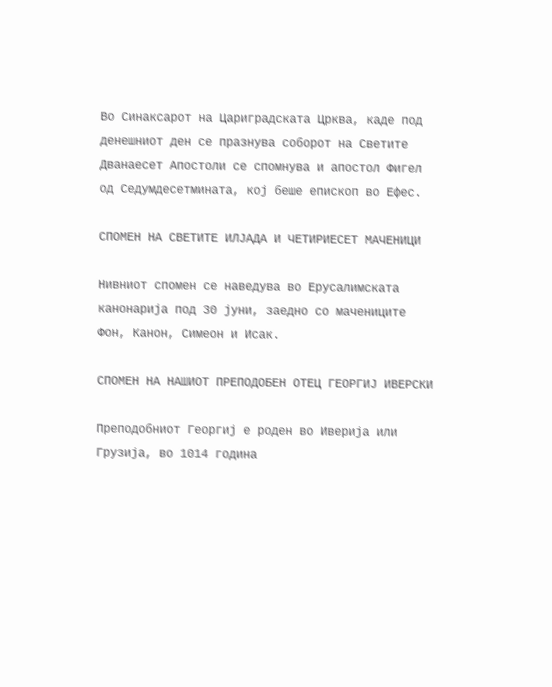Во Синаксарот на Цариградската Црква, каде под денешниот ден се празнува соборот на Светите Дванаесет Апостоли се спомнува и апостол Фигел од Седумдесетмината, кој беше епископ во Ефес.

СПОМЕН НА СВЕТИТЕ ИЛЈАДА И ЧЕТИРИЕСЕТ МАЧЕНИЦИ

Нивниот спомен се наведува во Ерусалимската канонарија под 30 јуни, заедно со мачениците Фон, Канон, Симеон и Исак.

СПОМЕН НА НАШИОТ ПРЕПОДОБЕН ОТЕЦ ГЕОРГИЈ ИВЕРСКИ

Преподобниот Георгиј е роден во Иверија или Грузија, во 1014 година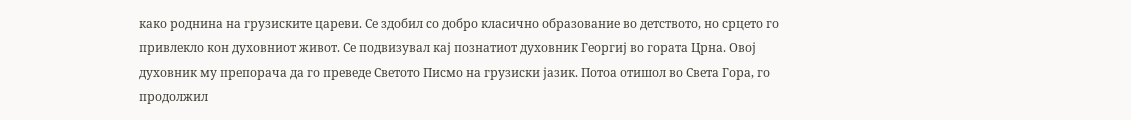како роднина на грузиските цареви. Се здобил со добро класично образование во детството, но срцето го привлекло кон духовниот живот. Се подвизувал кај познатиот духовник Георгиј во гората Црна. Овој духовник му препорача да го преведе Светото Писмо на грузиски јазик. Потоа отишол во Света Гора, го продолжил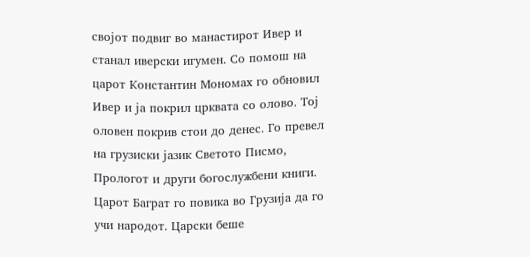својот подвиг во манастирот Ивер и станал иверски игумен. Со помош на царот Константин Мономах го обновил Ивер и ја покрил црквата со олово. Тој оловен покрив стои до денес. Го превел на грузиски јазик Светото Писмо, Прологот и други богослужбени книги. Царот Баграт го повика во Грузија да го учи народот. Царски беше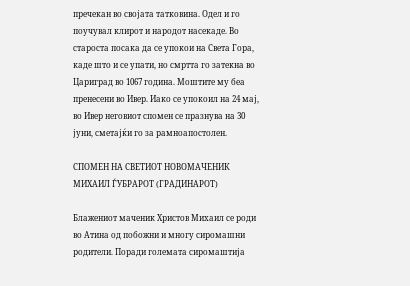пречекан во својата татковина. Одел и го поучувал клирот и народот насекаде. Во староста посака да се упокои на Света Гора, каде што и се упати, но смртта го затекна во Цариград во 1067 година. Моштите му беа пренесени во Ивер. Иако се упокоил на 24 мај, во Ивер неговиот спомен се празнува на 30 јуни, сметајќи го за рамноапостолен.

СПОМЕН НА СВЕТИОТ НОВОМАЧЕНИК МИХАИЛ ЃУБРАРОТ (ГРАДИНАРОТ)

Блажениот маченик Христов Михаил се роди во Атина од побожни и многу сиромашни родители. Поради големата сиромаштија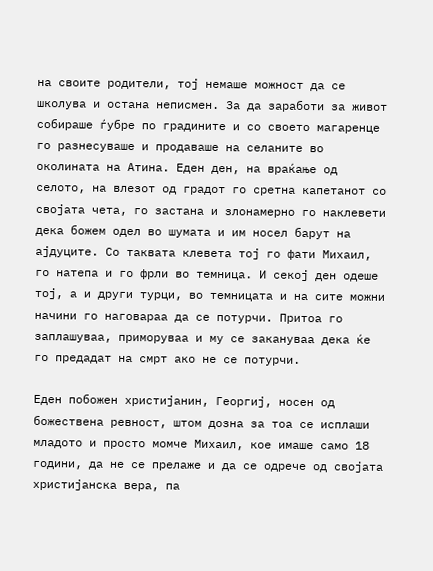на своите родители, тој немаше можност да се школува и остана неписмен. За да заработи за живот собираше ѓубре по градините и со своето магаренце го разнесуваше и продаваше на селаните во околината на Атина. Еден ден, на враќање од селото, на влезот од градот го сретна капетанот со својата чета, го застана и злонамерно го наклевети дека божем одел во шумата и им носел барут на ајдуците. Со таквата клевета тој го фати Михаил, го натепа и го фрли во темница. И секој ден одеше тој, а и други турци, во темницата и на сите можни начини го наговараа да се потурчи. Притоа го заплашуваа, приморуваа и му се закануваа дека ќе го предадат на смрт ако не се потурчи.

Еден побожен христијанин, Георгиј, носен од божествена ревност, штом дозна за тоа се исплаши младото и просто момче Михаил, кое имаше само 18 години, да не се прелаже и да се одрече од својата христијанска вера, па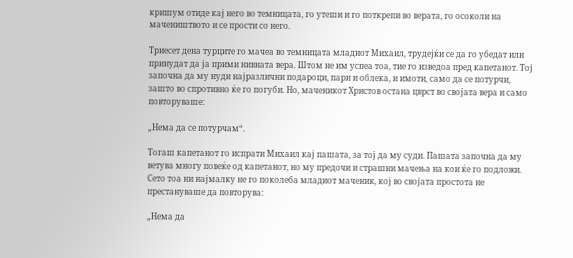кришум отиде кај него во темницата, го утеши и го поткрепи во верата, го осоколи на мачеништвото и се прости со него.

Триесет дена турците го мачеа во темницата младиот Михаил, трудејќи се да го убедат или принудат да ја прими нивната вера. Штом не им успеа тоа, тие го изведоа пред капетанот. Тој започна да му нуди најразлични подароци, пари и облека, и имоти, само да се потурчи, зашто во спротивно ќе го погуби. Но, маченикот Христов остана цврст во својата вера и само повторуваше:

„Нема да се потурчам“.

Тогаш капетанот го испрати Михаил кај пашата, за тој да му суди. Пашата започна да му ветува многу повеќе од капетанот, но му предочи и страшни мачења на кои ќе го подложи. Сето тоа ни најмалку не го поколеба младиот маченик, кој во својата простота не престануваше да повторува:

„Нема да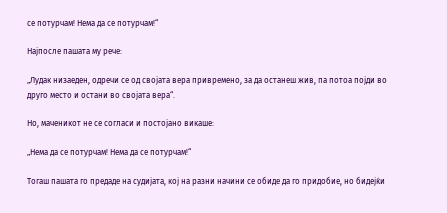се потурчам! Нема да се потурчам!“

Најпосле пашата му рече:

„Лудак низаеден, одречи се од својата вера привремено, за да останеш жив, па потоа појди во друго место и остани во својата вера“.

Но, маченикот не се согласи и постојано викаше:

„Нема да се потурчам! Нема да се потурчам!“

Тогаш пашата го предаде на судијата, кој на разни начини се обиде да го придобие, но бидејќи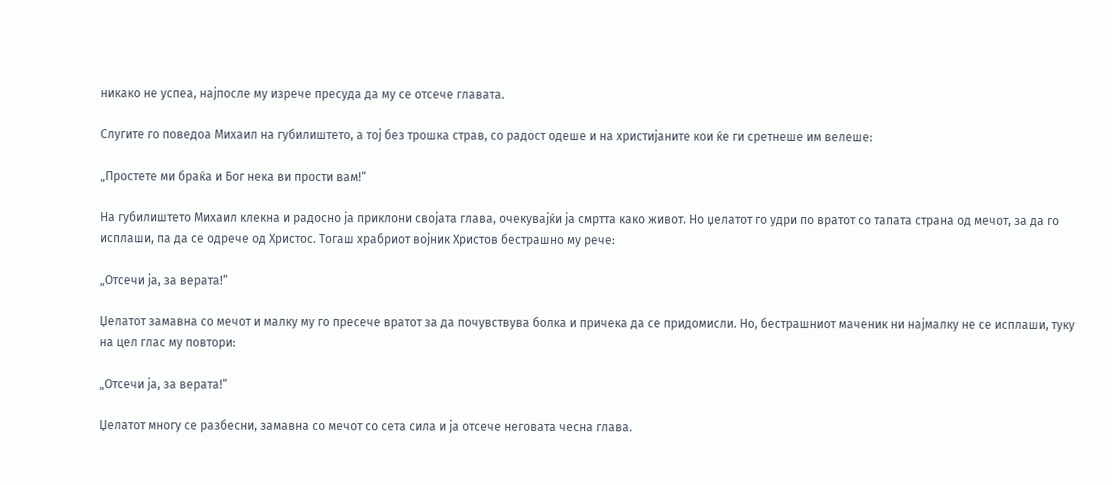никако не успеа, најпосле му изрече пресуда да му се отсече главата.

Слугите го поведоа Михаил на губилиштето, а тој без трошка страв, со радост одеше и на христијаните кои ќе ги сретнеше им велеше:

„Простете ми браќа и Бог нека ви прости вам!“

На губилиштето Михаил клекна и радосно ја приклони својата глава, очекувајќи ја смртта како живот. Но џелатот го удри по вратот со тапата страна од мечот, за да го исплаши, па да се одрече од Христос. Тогаш храбриот војник Христов бестрашно му рече:

„Отсечи ја, за верата!“

Џелатот замавна со мечот и малку му го пресече вратот за да почувствува болка и причека да се придомисли. Но, бестрашниот маченик ни најмалку не се исплаши, туку на цел глас му повтори:

„Отсечи ја, за верата!“

Џелатот многу се разбесни, замавна со мечот со сета сила и ја отсече неговата чесна глава.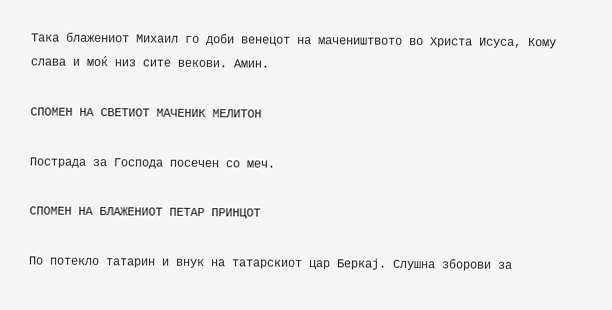Така блажениот Михаил го доби венецот на мачеништвото во Христа Исуса, Кому слава и моќ низ сите векови. Амин.

СПОМЕН НА СВЕТИОТ МАЧЕНИК МЕЛИТОН

Пострада за Господа посечен со меч.

СПОМЕН НА БЛАЖЕНИОТ ПЕТАР ПРИНЦОТ

По потекло татарин и внук на татарскиот цар Беркај. Слушна зборови за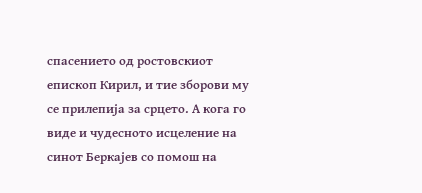спасението од ростовскиот епископ Кирил, и тие зборови му се прилепија за срцето. А кога го виде и чудесното исцеление на синот Беркајев со помош на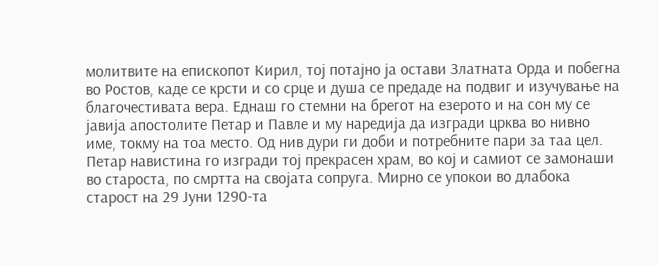молитвите на епископот Кирил, тој потајно ја остави Златната Орда и побегна во Ростов, каде се крсти и со срце и душа се предаде на подвиг и изучување на благочестивата вера. Еднаш го стемни на брегот на езерото и на сон му се јавија апостолите Петар и Павле и му наредија да изгради црква во нивно име, токму на тоа место. Од нив дури ги доби и потребните пари за таа цел. Петар навистина го изгради тој прекрасен храм, во кој и самиот се замонаши во староста, по смртта на својата сопруга. Мирно се упокои во длабока старост на 29 Јуни 1290-та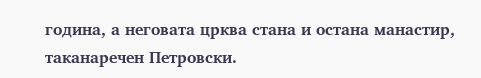година, а неговата црква стана и остана манастир, таканаречен Петровски.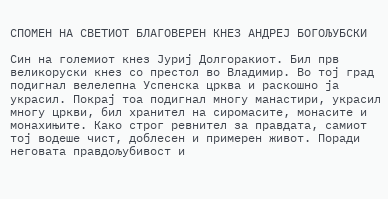СПОМЕН НА СВЕТИОТ БЛАГОВЕРЕН КНЕЗ АНДРЕЈ БОГОЉУБСКИ

Син на големиот кнез Јуриј Долгоракиот. Бил прв великоруски кнез со престол во Владимир. Во тој град подигнал велелепна Успенска црква и раскошно ја украсил. Покрај тоа подигнал многу манастири, украсил многу цркви, бил хранител на сиромасите, монасите и монахињите. Како строг ревнител за правдата, самиот тој водеше чист, доблесен и примерен живот. Поради неговата правдољубивост и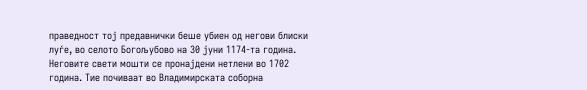праведност тој предавнички беше убиен од негови блиски луѓе, во селото Богољубово на 30 јуни 1174-та година. Неговите свети мошти се пронајдени нетлени во 1702 година. Тие почиваат во Владимирската соборна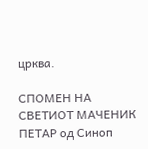црква.

СПОМЕН НА СВЕТИОТ МАЧЕНИК ПЕТАР од Синоп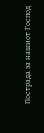Пострада за нашиот Господ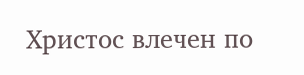Христос влечен по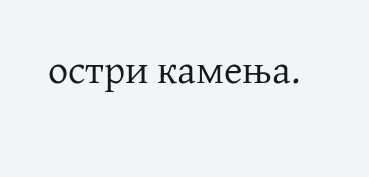остри камења.